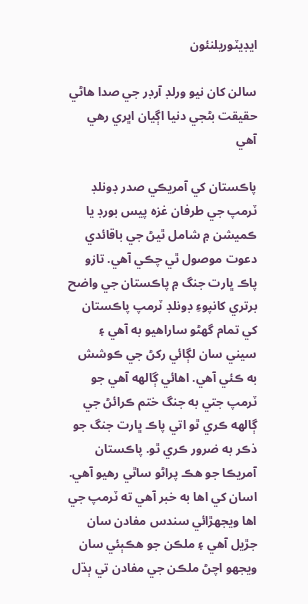ايڊيٽوريلنئون

سالن کان نيو ورلڊ آرڊر جي صدا هاڻي حقيقت بڻجي دنيا اڳيان اڀري رهي آهي

پاڪستان کي آمريڪي صدر ڊونلڊ ٽرمپ جي طرفان غزه پيس بورڊ يا ڪميشن ۾ شامل ٿيڻ جي باقائدي دعوت موصول ٿي چڪي آهي. تازو پاڪ ڀارت جنگ ۾ پاڪستان جي واضح برتري کانپوءِ ڊونلڊ ٽرمپ پاڪستان کي تمام گهڻو ساراهيو به آهي ۽ سيني سان لڳائي رکڻ جي ڪوشش به ڪئي آهي. اهائي ڳالهه آهي جو ٽرمپ جتي به جنگ ختم ڪرائڻ جي ڳالهه ڪري ٿو اتي پاڪ ڀارت جنگ جو ذڪر به ضرور ڪري ٿو. پاڪستان آمريڪا جو هڪ پراڻو ساٿي رهيو آهي. اسان کي اها به خبر آهي ته ٽرمپ جي اها ويجهڙائي سندس مفادن سان جڙيل آهي ۽ ملڪن جو هڪٻئي سان ويجهو اچڻ ملڪن جي مفادن تي ٻڌل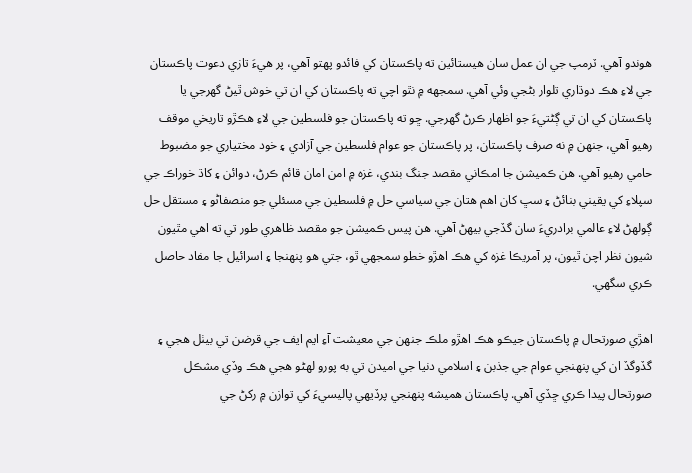هوندو آهي. ٽرمپ جي ان عمل سان هيستائين ته پاڪستان کي فائدو پهتو آهي، پر هيءَ تازي دعوت پاڪستان جي لاءِ هڪ دوڌاري تلوار بڻجي وئي آهي. سمجهه ۾ نٿو اچي ته پاڪستان کي ان تي خوش ٿيڻ گهرجي يا پاڪستان کي ان تي ڳڻتيءَ جو اظهار ڪرڻ گهرجي. ڇو ته پاڪستان جو فلسطين جي لاءِ هڪڙو تاريخي موقف رهيو آهي، جنهن ۾ نه صرف پاڪستان، پر پاڪستان جو عوام فلسطين جي آزادي ۽ خود مختياري جو مضبوط حامي رهيو آهي. هن ڪميشن جا امڪاني مقصد جنگ بندي، غزه ۾ امن امان قائم ڪرڻ، دوائن ۽ کاڌ خوراڪ جي سپلاءِ کي يقيني بنائڻ ۽ سڀ کان اهم هتان جي سياسي حل ۾ فلسطين جي مسئلي جو منصفاڻو ۽ مستقل حل ڳولهڻ لاءِ عالمي برادريءَ سان گڏجي بيهڻ آهي. هن پيس ڪميشن جو مقصد ظاهري طور تي ته اهي مٿيون شيون نظر اچن ٿيون، پر آمريڪا غزه کي هڪ اهڙو خطو سمجهي ٿو، جتي هو پنهنجا ۽ اسرائيل جا مفاد حاصل ڪري سگهي.

اهڙي صورتحال ۾ پاڪستان جيڪو هڪ اهڙو ملڪ جنهن جي معيشت آءِ ايم ايف جي قرضن تي بيٺل هجي ۽ گڏوگڏ ان کي پنهنجي عوام جي جذبن ۽ اسلامي دنيا جي اميدن تي به پورو لهڻو هجي هڪ وڏي مشڪل صورتحال پيدا ڪري ڇڏي آهي. پاڪستان هميشه پنهنجي پرڏيهي پاليسيءَ کي توازن ۾ رکڻ جي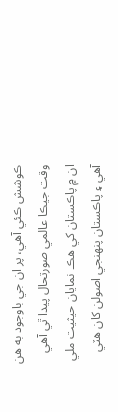ڪوشش ڪئي آهي، پر ان جي باوجود به هن وقت جيڪا عالمي صورتحال پيدا ٿي آهي ان ۾ پاڪستان کي هڪ نمايان حيثيت ملي آهي ۽ پاڪستان پنهنجي اصولن کان هٽي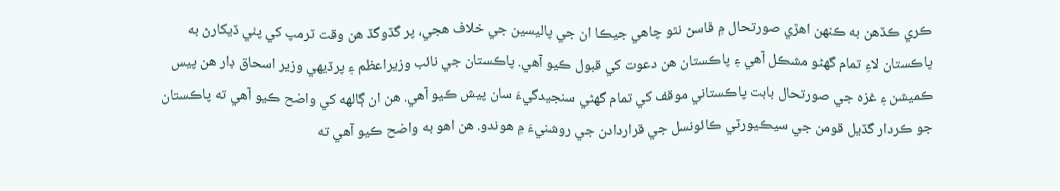ڪري ڪڏهن به ڪنهن اهڙي صورتحال ۾ ڦاسڻ نٿو چاهي جيڪا ان جي پاليسين جي خلاف هجي، پر گڏوگڏ هن وقت ٽرمپ کي پٺي ڏيکارڻ به پاڪستان لاءِ تمام گهڻو مشڪل آهي ۽ پاڪستان هن دعوت کي قبول ڪيو آهي. پاڪستان جي نائب وزيراعظم ۽ پرڏيهي وزير اسحاق ڊار هن پيس ڪميشن ۽ غزه جي صورتحال بابت پاڪستاني موقف کي تمام گهڻي سنجيدگيءَ سان پيش ڪيو آهي. هن ان ڳالهه کي واضح ڪيو آهي ته پاڪستان جو ڪردار گڏيل قومن جي سيڪيورٽي ڪائونسل جي قراردادن جي روشنيءَ ۾ هوندو. هن اهو به واضح ڪيو آهي ته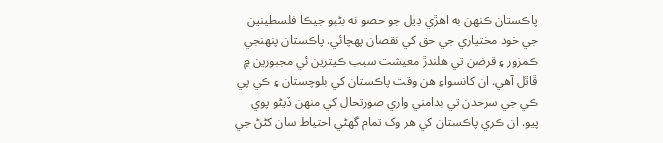پاڪستان ڪنهن به اهڙي ڊيل جو حصو نه بڻبو جيڪا فلسطينين جي خود مختياري جي حق کي نقصان پهچائي. پاڪستان پنهنجي ڪمزور ۽ قرضن تي هلندڙ معيشت سبب ڪيترين ئي مجبورين ۾ ڦاٿل آهي. ان کانسواءِ هن وقت پاڪستان کي بلوچستان ۽ ڪي پي ڪي جي سرحدن تي بدامني واري صورتحال کي منهن ڏيڻو پوي پيو. ان ڪري پاڪستان کي هر وک تمام گهڻي احتياط سان کڻڻ جي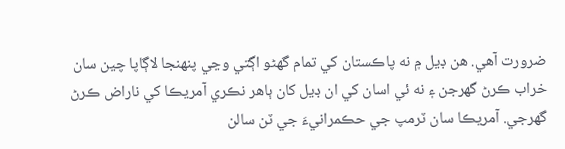ضرورت آهي. هن ڊيل ۾ نه پاڪستان کي تمام گهڻو اڳتي وڃي پنهنجا لاڳاپا چين سان خراب ڪرڻ گهرجن ۽ نه ئي اسان کي ان ڊيل کان ٻاهر نڪري آمريڪا کي ناراض ڪرڻ گهرجي. آمريڪا سان ٽرمپ جي حڪمرانيءَ جي ٽن سالن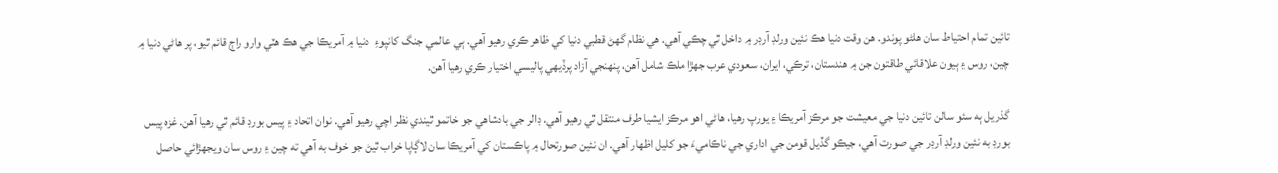تائين تمام احتياط سان هلڻو پوندو. هن وقت دنيا هڪ نئين ورلڊ آرڊر ۾ داخل ٿي چڪي آهي. هي نظام گهڻ قطبي دنيا کي ظاهر ڪري رهيو آهي. ٻي عالمي جنگ کانپوءِ  دنيا ۾ آمريڪا جي هڪ هٽي وارو راڄ قائم ٿيو، پر هاڻي دنيا ۾ چين، روس ۽ ٻيون علاقائي طاقتون جن ۾ هندستان، ترڪي، ايران، سعودي عرب جهڙا ملڪ شامل آهن، پنهنجي آزاد پرڏيهي پاليسي اختيار ڪري رهيا آهن.

گذريل ٻه سئو سالن تائين دنيا جي معيشت جو مرڪز آمريڪا ۽ يورپ رهيا، هاڻي اهو مرڪز ايشيا طرف منتقل ٿي رهيو آهي. ڊالر جي بادشاهي جو خاتمو ٿيندي نظر اچي رهيو آهي. نوان اتحاد ۽ پيس بورڊ قائم ٿي رهيا آهن. غزه پيس بورڊ به نئين ورلڊ آرڊر جي صورت آهي، جيڪو گڏيل قومن جي اداري جي ناڪاميءَ جو کليل اظهار آهي. ان نئين صورتحال ۾ پاڪستان کي آمريڪا سان لاڳاپا خراب ٿيڻ جو خوف به آهي ته چين ۽ روس سان ويجهڙائي حاصل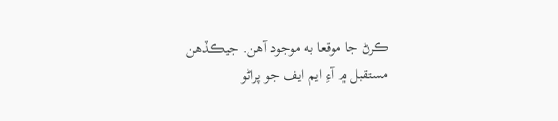ڪرڻ جا موقعا به موجود آهن. جيڪڏهن مستقبل ۾ آءِ ايم ايف جو پراڻو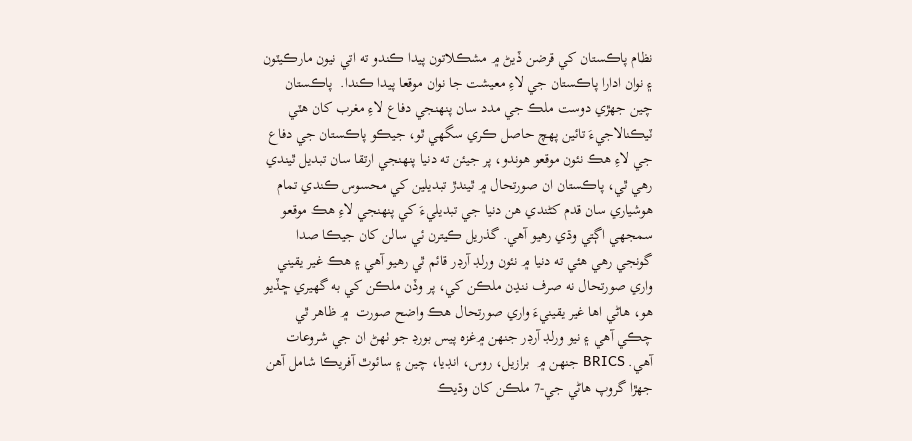نظام پاڪستان کي قرضن ڏيڻ ۾ مشڪلاتون پيدا ڪندو ته اتي نيون مارڪيٽون ۽ نوان ادارا پاڪستان جي لاءِ معيشت جا نوان موقعا پيدا ڪندا.  پاڪستان چين جهڙي دوست ملڪ جي مدد سان پنهنجي دفاع لاءِ مغرب کان هٽي ٽيڪنالاجيءَ تائين پهچ حاصل ڪري سگهي ٿو، جيڪو پاڪستان جي دفاع جي لاءِ هڪ نئون موقعو هوندو، پر جيئن ته دنيا پنهنجي ارتقا سان تبديل ٿيندي رهي ٿي، پاڪستان ان صورتحال ۾ ٿيندڙ تبديلين کي محسوس ڪندي تمام هوشياري سان قدم کڻندي هن دنيا جي تبديليءَ کي پنهنجي لاءِ هڪ موقعو سمجهي اڳتي وڌي رهيو آهي. گذريل ڪيترن ئي سالن کان جيڪا صدا گونجي رهي هئي ته دنيا ۾ نئون ورلڊ آرڊر قائم ٿي رهيو آهي ۽ هڪ غير يقيني واري صورتحال نه صرف ننڍن ملڪن کي، پر وڏن ملڪن کي به گهيري ڇڏيو هو، هاڻي اها غير يقينيءَ واري صورتحال هڪ واضح صورت  ۾ ظاهر ٿي چڪي آهي ۽ نيو ورلڊ آرڊر جنهن ۾غزه پيس بورڊ جو ٺهڻ ان جي شروعات آهي. BRICS جنهن ۾  برازيل، روس، انڊيا، چين ۽ سائوٿ آفريڪا شامل آهن جهڙا گروپ هاڻي جي-7 ملڪن کان وڌيڪ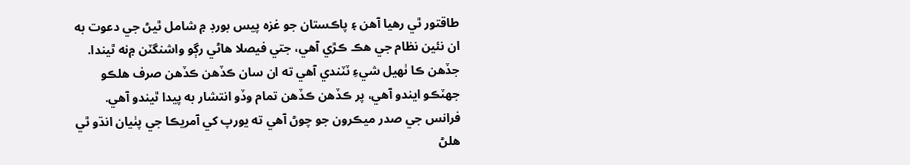طاقتور ٿي رهيا آهن ۽ پاڪستان جو غزه پيس بورڊ ۾ شامل ٿيڻ جي دعوت به ان نئين نظام جي هڪ ڪڙي آهي، جتي فيصلا هاڻي رڳو واشنگٽن ۾نه ٿيندا. جڏهن ڪا ٺهيل شيءِ ٽٽندي آهي ته ان سان ڪڏهن ڪڏهن صرف هلڪو جهٽڪو ايندو آهي، پر ڪڏهن ڪڏهن تمام وڏو انتشار به پيدا ٿيندو آهي. فرانس جي صدر ميڪرون جو چوڻ آهي ته يورپ کي آمريڪا جي پٺيان انڌو ٿي هلڻ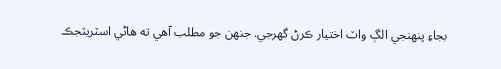بجاءِ پنهنجي الڳ واٽ اختيار ڪرڻ گهرجي. جنهن جو مطلب آهي ته هاڻي اسٽريٽجڪ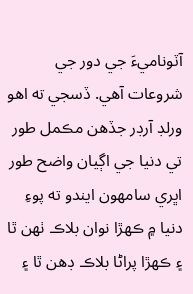آٽوناميءَ جي دور جي شروعات آهي. ڏسجي ته اهو ورلڊ آرڊر جڏهن مڪمل طور تي دنيا جي اڳيان واضح طور اڀري سامهون ايندو ته پوءِ دنيا ۾ ڪهڙا نوان بلاڪ ٺهن ٿا ۽ ڪهڙا پراڻا بلاڪ ڊهن ٿا ۽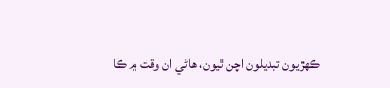ڪهڙيون تبديلون اچن ٿيون، هاڻي ان وقت ۾ ڪا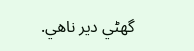گهڻي دير ناهي.